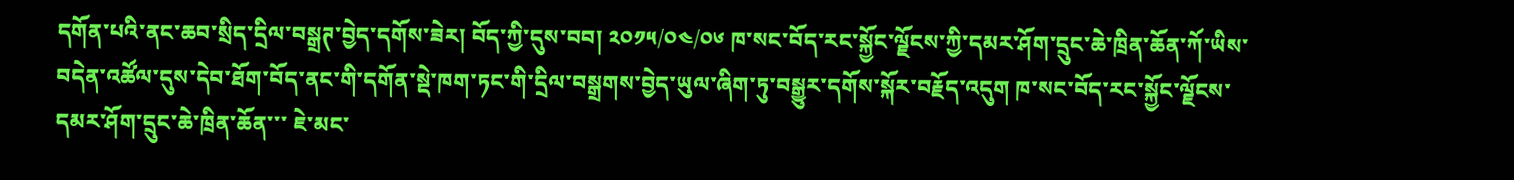དགོན་པའི་ནང་ཆབ་སྲིད་དྲིལ་བསྒྲཊ་བྱེད་དགོས་ཟེར། བོད་ཀྱི་དུས་བབ། ༢༠༡༥/༠༤/༠༦ ཁ་སང་བོད་རང་སྐྱོང་ལྗོངས་ཀྱི་དམར་ཤོག་དྲུང་ཆེ་ཁྲིན་ཆོན་ཀོ་ཡིས་བདེན་འཚོལ་དུས་དེབ་ཐོག་བོད་ནང་གི་དགོན་སྡེ་ཁག་ཏང་གི་དྲིལ་བསྒྲགས་བྱེད་ཡུལ་ཞིག་ཏུ་བསྒྱུར་དགོས་སྐོར་བརྗོད་འདུག ཁ་སང་བོད་རང་སྐྱོང་ལྗོངས་དམར་ཤོག་དྲུང་ཆེ་ཁྲིན་ཆོན་་་ ཇེ་མང་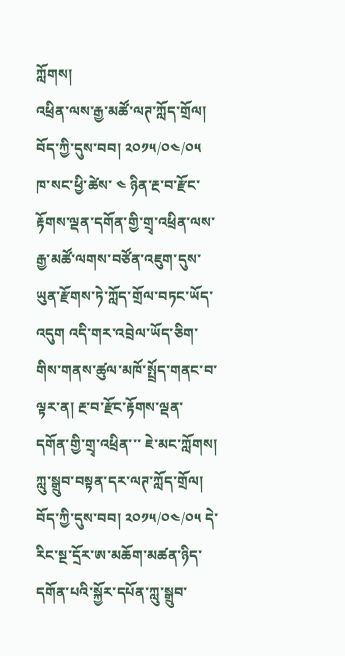ཀློགས།
འཕྲིན་ལས་རྒྱ་མཚོ་ལཊ་ཀློད་གྲོལ། བོད་ཀྱི་དུས་བབ། ༢༠༡༥/༠༤/༠༥ ཁ་སང་ཕྱི་ཚེས་ ༤ ཉིན་རྔ་བ་རྫོང་རྟོགས་ལྡན་དགོན་གྱི་གྲྭ་འཕྲིན་ལས་རྒྱ་མཚོ་ལགས་བཙོན་འཇུག་དུས་ཡུན་རྫོགས་ཏེ་ཀློད་གྲོལ་བཏང་ཡོད་འདུག འདི་གར་འབྲེལ་ཡོད་ཅིག་གིས་གནས་ཚུལ་མཁོ་སྤྲོད་གནང་བ་ལྟར་ན། རྔ་བ་རྫོང་རྟོགས་ལྡན་དགོན་གྱི་གྲྭ་འཕྲིན་་་ ཇེ་མང་ཀློགས།
ཀླུ་སྒྲུབ་བསྟན་དར་ལཊ་ཀློད་གྲོལ། བོད་ཀྱི་དུས་བབ། ༢༠༡༥/༠༤/༠༥ དེ་རིང་སྔ་དྲོར་ཨ་མཆོག་མཚན་ཉིད་དགོན་པའི་སྐྱོར་དཔོན་ཀླུ་སྒྲུབ་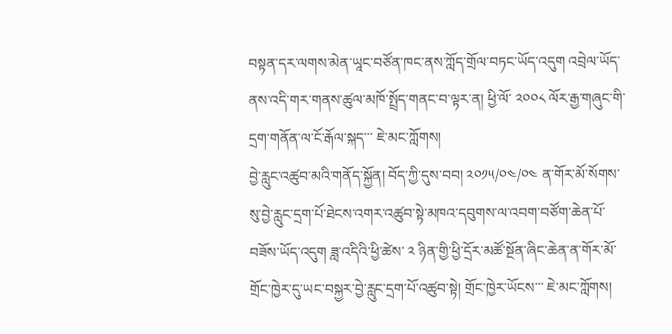བསྟན་དར་ལགས་མེན་ཡཱང་བཙོན་ཁང་ནས་ཀློད་གྲོལ་བཏང་ཡོད་འདུག འབྲེལ་ཡོད་ནས་འདི་གར་གནས་ཚུལ་མཁོ་སྤྲོད་གནང་བ་ལྟར་ན། ཕྱི་ལོ་ ༢༠༠༨ ལོར་རྒྱ་གཞུང་གི་དྲག་གནོན་ལ་ངོ་རྒོལ་སྐད་་་ ཇེ་མང་ཀློགས།
བྱེ་རླུང་འཚུབ་མའི་གནོད་སྐྱོན། བོད་ཀྱི་དུས་བབ། ༢༠༡༥/༠༤/༠༤ ན་གོར་མོ་སོགས་སུ་བྱེ་རླུང་དྲག་པོ་ཐེངས་འགར་འཚུབ་སྟེ་མཁའ་དབུགས་ལ་འབག་བཙོག་ཆེན་པོ་བཟོས་ཡོད་འདུག ཟླ་འདིའི་ཕྱི་ཚེས་ ༢ ཉིན་གྱི་ཕྱི་དྲོར་མཚོ་སྔོན་ཞིང་ཆེན་ན་གོར་མོ་གྲོང་ཁྱེར་དུ་ཡང་བསྐྱར་བྱེ་རླུང་དྲག་པོ་འཚུབ་སྟེ། གྲོང་ཁྱེར་ཡོངས་་་ ཇེ་མང་ཀློགས།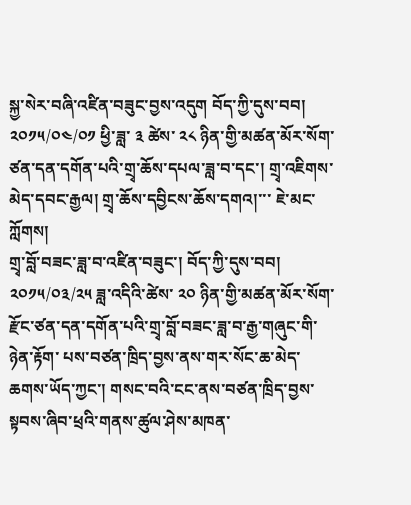སྐྱ་སེར་བཞི་འཛིན་བཟུང་བྱས་འདུག བོད་ཀྱི་དུས་བབ། ༢༠༡༥/༠༤/༠༡ ཕྱི་ཟླ་ ༣ ཚེས་ ༢༨ ཉིན་གྱི་མཚན་མོར་སོག་ཙན་དན་དགོན་པའི་གྲྭ་ཆོས་དཔལ་ཟླ་བ་དང་། གྲྭ་འཇིགས་མེད་དབང་རྒྱལ། གྲྭ་ཆོས་དབྱིངས་ཆོས་དགའ།་་་ ཇེ་མང་ཀློགས།
གྲྭ་བློ་བཟང་ཟླ་བ་འཛིན་བཟུང་། བོད་ཀྱི་དུས་བབ། ༢༠༡༥/༠༣/༢༥ ཟླ་འདིའི་ཚེས་ ༢༠ ཉིན་གྱི་མཚན་མོར་སོག་རྫོང་ཙན་དན་དགོན་པའི་གྲྭ་བློ་བཟང་ཟླ་བ་རྒྱ་གཞུང་གི་ཉེན་རྟོག་ པས་བཙན་ཁྲིད་བྱས་ནས་གར་སོང་ཆ་མེད་ཆགས་ཡོད་ཀྱང་། གསང་བའི་ངང་ནས་བཙན་ཁྲིད་བྱས་སྟབས་ཞིབ་ཕྲའི་གནས་ཚུལ་ཤེས་མཁན་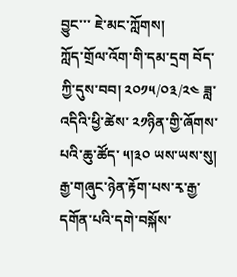བྱུང་་་ ཇེ་མང་ཀློགས།
ཀློད་གྲོལ་འོག་གི་དམ་དྲག བོད་ཀྱི་དུས་བབ། ༢༠༡༥/༠༣/༢༤ ཟླ་འདིའི་ཕྱི་ཚེས་ ༢༡ཉིན་གྱི་ཞོགས་པའི་ཆུ་ཚོད་ ༥།༣༠ ཡས་ཡས་སུ། རྒྱ་གཞུང་ཉེན་རྟོག་པས་རྭ་རྒྱ་དགོན་པའི་དགེ་བསྐོས་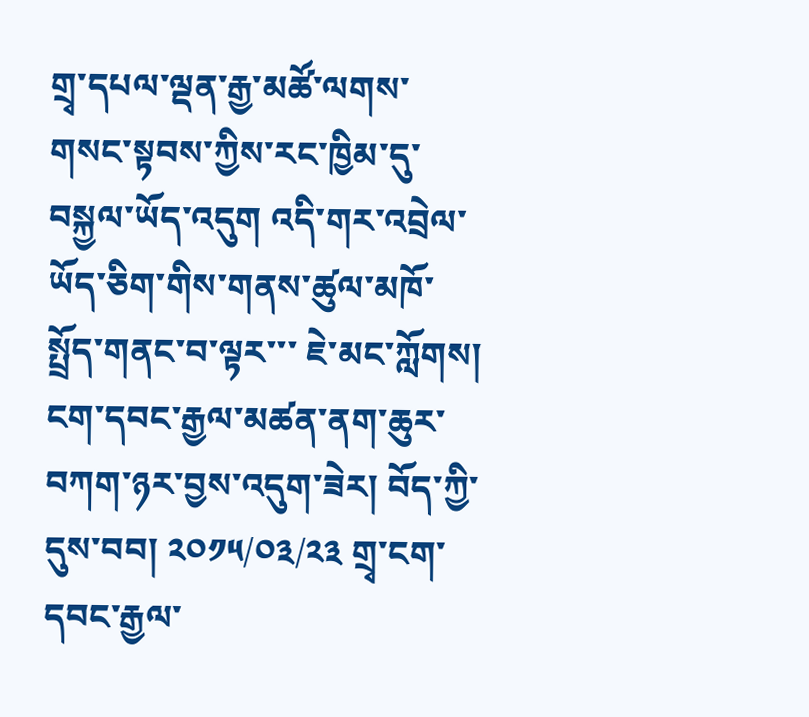གྲྭ་དཔལ་ལྡན་རྒྱ་མཚོ་ལགས་གསང་སྟབས་ཀྱིས་རང་ཁྱིམ་དུ་བསྐྱལ་ཡོད་འདུག འདི་གར་འབྲེལ་ཡོད་ཅིག་གིས་གནས་ཚུལ་མཁོ་སྤྲོད་གནང་བ་ལྟར་་་ ཇེ་མང་ཀློགས།
ངག་དབང་རྒྱལ་མཚན་ནག་ཆུར་བཀག་ཉར་བྱས་འདུག་ཟེར། བོད་ཀྱི་དུས་བབ། ༢༠༡༥/༠༣/༢༣ གྲྭ་ངག་དབང་རྒྱལ་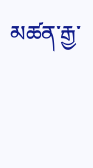མཚན་རྒྱ་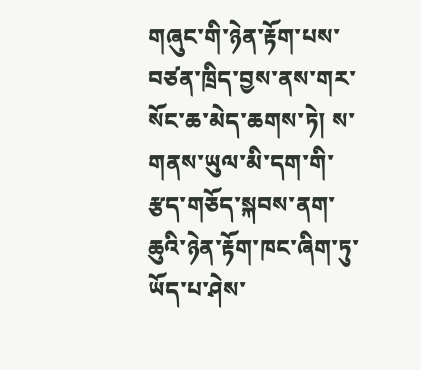གཞུང་གི་ཉེན་རྟོག་པས་བཙན་ཁྲིད་བྱས་ནས་གར་སོང་ཆ་མེད་ཆགས་ཏེ། ས་གནས་ཡུལ་མི་དག་གི་རྩད་གཅོད་སྐབས་ནག་ཆུའི་ཉེན་རྟོག་ཁང་ཞིག་ཏུ་ཡོད་པ་ཤེས་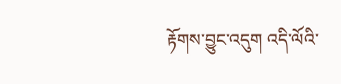རྟོགས་བྱུང་འདུག འདི་ལོའི་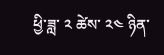ཕྱི་ཟླ་ ༢ ཚེས་ ༢༤ ཉིན་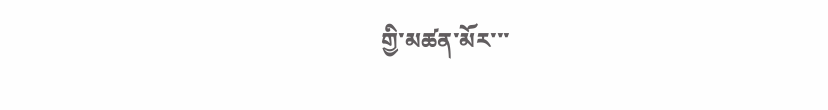གྱི་མཚན་མོར་་་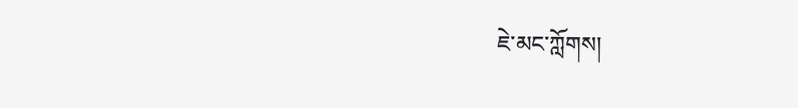ཇེ་མང་ཀློགས།